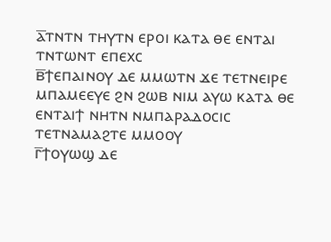ⲁ̅ⲧⲛⲧⲛ ⲧⲏⲩⲧⲛ ⲉⲣⲟⲓ ⲕⲁⲧⲁ ⲑⲉ ⲉⲛⲧⲁⲓ ⲧⲛⲧⲱⲛⲧ ⲉⲡⲉⲭⲥ
ⲃ̅ϯⲉⲡⲁⲓⲛⲟⲩ ⲇⲉ ⲙⲙⲱⲧⲛ ϫⲉ ⲧⲉⲧⲛⲉⲓⲣⲉ ⲙⲡⲁⲙⲉⲉⲩⲉ ϩⲛ ϩⲱⲃ ⲛⲓⲙ ⲁⲩⲱ ⲕⲁⲧⲁ ⲑⲉ ⲉⲛⲧⲁⲓϯ ⲛⲏⲧⲛ ⲛⲙⲡⲁⲣⲁⲇⲟⲥⲓⲥ ⲧⲉⲧⲛⲁⲙⲁϩⲧⲉ ⲙⲙⲟⲟⲩ
ⲅ̅ϯⲟⲩⲱϣ ⲇⲉ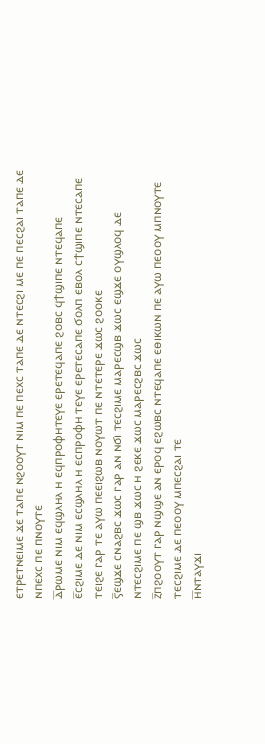ⲉⲧⲣⲉⲧⲛⲉⲓⲙⲉ ϫⲉ ⲧⲁⲡⲉ ⲛϩⲟⲟⲩⲧ ⲛⲓⲙ ⲡⲉ ⲡⲉⲭⲥ ⲧⲁⲡⲉ ⲇⲉ ⲛⲧⲉⲥϩⲓ ⲙⲉ ⲡⲉ ⲡⲉⲥϩⲁⲓ ⲧⲁⲡⲉ ⲇⲉ ⲛⲡⲉⲭⲥ ⲡⲉ ⲡⲛⲟⲩⲧⲉ
ⲇ̅ⲣⲱⲙⲉ ⲛⲓⲙ ⲉϥϣⲗⲏⲗ ⲏ ⲉϥⲡⲣⲟⲫⲏⲧⲉⲩⲉ ⲉⲣⲉⲧⲉϥⲁⲡⲉ ϩⲟⲃⲥ ϥϯϣⲓⲡⲉ ⲛⲧⲉϥⲁⲡⲉ
ⲉ̅ⲥϩⲓⲙⲉ ⲇⲉ ⲛⲓⲙ ⲉⲥϣⲗⲏⲗ ⲏ ⲉⲥⲡⲣⲟⲫⲏ ⲧⲉⲩⲉ ⲉⲣⲉⲧⲉⲥⲁⲡⲉ ϭⲟⲗⲡ ⲉⲃⲟⲗ ⲥϯϣⲓⲡⲉ ⲛⲧⲉⲥⲁⲡⲉ ⲧⲉⲓϩⲉ ⲅⲁⲣ ⲧⲉ ⲁⲩⲱ ⲡⲉⲉⲓϩⲱⲃ ⲛⲟⲩⲱⲧ ⲡⲉ ⲛⲧⲉⲧⲉⲣⲉ ϫⲱⲥ ϩⲟⲟⲕⲉ
ⲋ̅ⲉϣϫⲉ ⲥⲛⲁϩⲃⲥ ϫⲱⲥ ⲅⲁⲣ ⲁⲛ ⲛϭⲓ ⲧⲉⲥϩⲓⲙⲉ ⲙⲁⲣⲉⲥϣⲃ ϫⲱⲥ ⲉϣϫⲉ ⲟⲩϣⲗⲟϥ ⲇⲉ ⲛⲧⲉⲥϩⲓⲙⲉ ⲡⲉ ϣⲃ ϫⲱⲥ ⲏ ϩⲉⲕⲉ ϫⲱⲥ ⲙⲁⲣⲉⲥϩⲃⲥ ϫⲱⲥ
ⲍ̅ⲡϩⲟⲟⲩⲧ ⲅⲁⲣ ⲛϣϣⲉ ⲁⲛ ⲉⲣⲟϥ ⲉϩⲱⲃⲥ ⲛⲧⲉϥⲁⲡⲉ ⲉⲑⲓⲕⲱⲛ ⲡⲉ ⲁⲩⲱ ⲡⲉⲟⲟⲩ ⲙⲡⲛⲟⲩⲧⲉ ⲧⲉⲥϩⲓⲙⲉ ⲇⲉ ⲡⲉⲟⲟⲩ ⲙⲡⲉⲥϩⲁⲓ ⲧⲉ
ⲏ̅ⲛⲧⲁⲩϫⲓ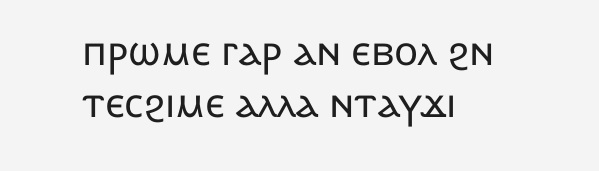ⲡⲣⲱⲙⲉ ⲅⲁⲣ ⲁⲛ ⲉⲃⲟⲗ ϩⲛ ⲧⲉⲥϩⲓⲙⲉ ⲁⲗⲗⲁ ⲛⲧⲁⲩϫⲓ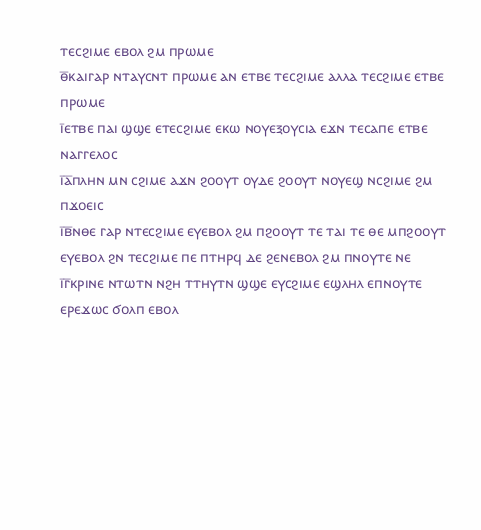ⲧⲉⲥϩⲓⲙⲉ ⲉⲃⲟⲗ ϩⲙ ⲡⲣⲱⲙⲉ
ⲑ̅ⲕⲁⲓⲅⲁⲣ ⲛⲧⲁⲩⲥⲛⲧ ⲡⲣⲱⲙⲉ ⲁⲛ ⲉⲧⲃⲉ ⲧⲉⲥϩⲓⲙⲉ ⲁⲗⲗⲁ ⲧⲉⲥϩⲓⲙⲉ ⲉⲧⲃⲉ ⲡⲣⲱⲙⲉ
ⲓ̅ⲉⲧⲃⲉ ⲡⲁⲓ ϣϣⲉ ⲉⲧⲉⲥϩⲓⲙⲉ ⲉⲕⲱ ⲛⲟⲩⲉⲝⲟⲩⲥⲓⲁ ⲉϫⲛ ⲧⲉⲥⲁⲡⲉ ⲉⲧⲃⲉ ⲛⲁⲅⲅⲉⲗⲟⲥ
ⲓ̅ⲁ̅ⲡⲗⲏⲛ ⲙⲛ ⲥϩⲓⲙⲉ ⲁϫⲛ ϩⲟⲟⲩⲧ ⲟⲩⲇⲉ ϩⲟⲟⲩⲧ ⲛⲟⲩⲉϣ ⲛⲥϩⲓⲙⲉ ϩⲙ ⲡϫⲟⲉⲓⲥ
ⲓ̅ⲃ̅ⲛⲑⲉ ⲅⲁⲣ ⲛⲧⲉⲥϩⲓⲙⲉ ⲉⲩⲉⲃⲟⲗ ϩⲙ ⲡϩⲟⲟⲩⲧ ⲧⲉ ⲧⲁⲓ ⲧⲉ ⲑⲉ ⲙⲡϩⲟⲟⲩⲧ ⲉⲩⲉⲃⲟⲗ ϩⲛ ⲧⲉⲥϩⲓⲙⲉ ⲡⲉ ⲡⲧⲏⲣϥ ⲇⲉ ϩⲉⲛⲉⲃⲟⲗ ϩⲙ ⲡⲛⲟⲩⲧⲉ ⲛⲉ
ⲓ̅ⲅ̅ⲕⲣⲓⲛⲉ ⲛⲧⲱⲧⲛ ⲛϩⲏ ⲧⲧⲏⲩⲧⲛ ϣϣⲉ ⲉⲩⲥϩⲓⲙⲉ ⲉϣⲗⲏⲗ ⲉⲡⲛⲟⲩⲧⲉ ⲉⲣⲉϫⲱⲥ ϭⲟⲗⲡ ⲉⲃⲟⲗ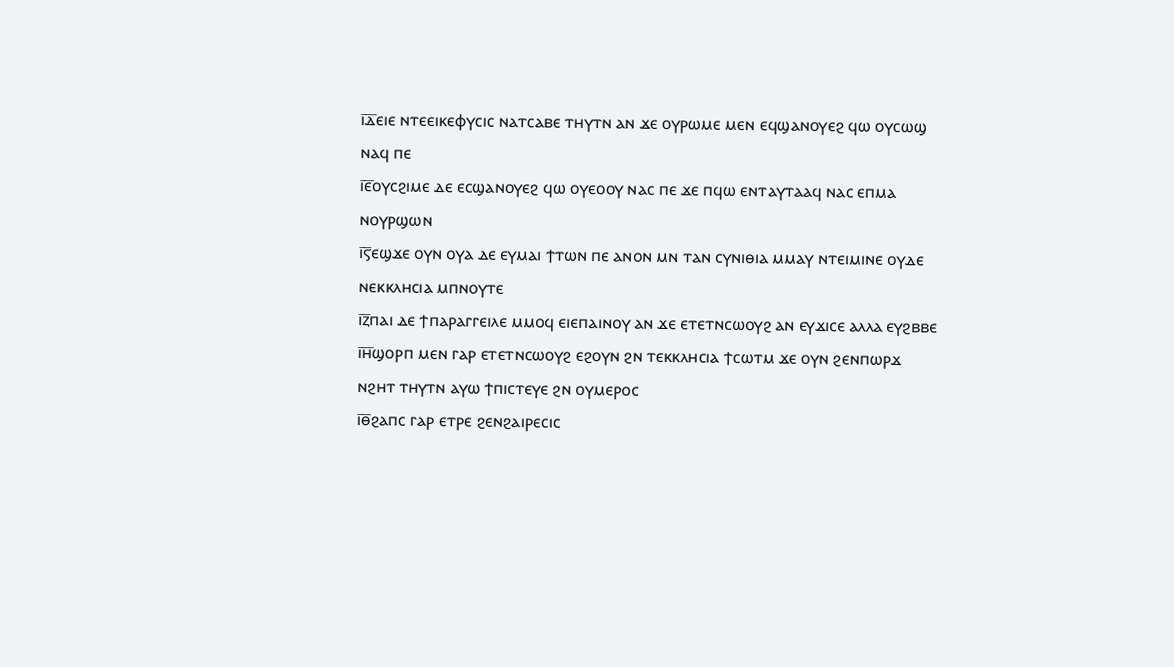ⲓ̅ⲇ̅ⲉⲓⲉ ⲛⲧⲉⲉⲓⲕⲉⲫⲩⲥⲓⲥ ⲛⲁⲧⲥⲁⲃⲉ ⲧⲏⲩⲧⲛ ⲁⲛ ϫⲉ ⲟⲩⲣⲱⲙⲉ ⲙⲉⲛ ⲉϥϣⲁⲛⲟⲩⲉϩ ϥⲱ ⲟⲩⲥⲱϣ ⲛⲁϥ ⲡⲉ
ⲓ̅ⲉ̅ⲟⲩⲥϩⲓⲙⲉ ⲇⲉ ⲉⲥϣⲁⲛⲟⲩⲉϩ ϥⲱ ⲟⲩⲉⲟⲟⲩ ⲛⲁⲥ ⲡⲉ ϫⲉ ⲡϥⲱ ⲉⲛⲧⲁⲩⲧⲁⲁϥ ⲛⲁⲥ ⲉⲡⲙⲁ ⲛⲟⲩⲣϣⲱⲛ
ⲓ̅ⲋ̅ⲉϣϫⲉ ⲟⲩⲛ ⲟⲩⲁ ⲇⲉ ⲉⲩⲙⲁⲓ ϯⲧⲱⲛ ⲡⲉ ⲁⲛⲟⲛ ⲙⲛ ⲧⲁⲛ ⲥⲩⲛⲓⲑⲓⲁ ⲙⲙⲁⲩ ⲛⲧⲉⲓⲙⲓⲛⲉ ⲟⲩⲇⲉ ⲛⲉⲕⲕⲗⲏⲥⲓⲁ ⲙⲡⲛⲟⲩⲧⲉ
ⲓ̅ⲍ̅ⲡⲁⲓ ⲇⲉ ϯⲡⲁⲣⲁⲅⲅⲉⲓⲗⲉ ⲙⲙⲟϥ ⲉⲓⲉⲡⲁⲓⲛⲟⲩ ⲁⲛ ϫⲉ ⲉⲧⲉⲧⲛⲥⲱⲟⲩϩ ⲁⲛ ⲉⲩϫⲓⲥⲉ ⲁⲗⲗⲁ ⲉⲩϩⲃⲃⲉ
ⲓ̅ⲏ̅ϣⲟⲣⲡ ⲙⲉⲛ ⲅⲁⲣ ⲉⲧⲉⲧⲛⲥⲱⲟⲩϩ ⲉϩⲟⲩⲛ ϩⲛ ⲧⲉⲕⲕⲗⲏⲥⲓⲁ ϯⲥⲱⲧⲙ ϫⲉ ⲟⲩⲛ ϩⲉⲛⲡⲱⲣϫ ⲛϩⲏⲧ ⲧⲏⲩⲧⲛ ⲁⲩⲱ ϯⲡⲓⲥⲧⲉⲩⲉ ϩⲛ ⲟⲩⲙⲉⲣⲟⲥ
ⲓ̅ⲑ̅ϩⲁⲡⲥ ⲅⲁⲣ ⲉⲧⲣⲉ ϩⲉⲛϩⲁⲓⲣⲉⲥⲓⲥ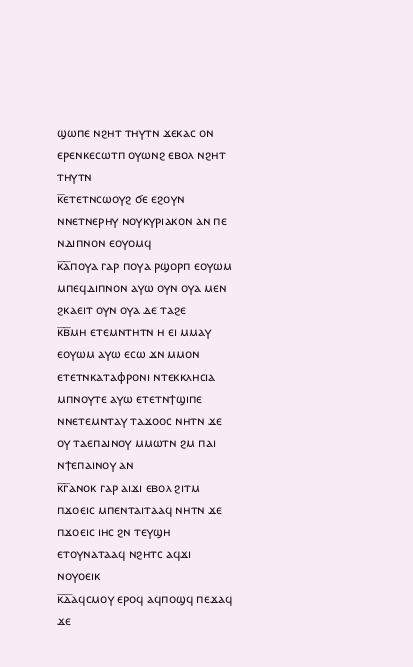ϣⲱⲡⲉ ⲛϩⲏⲧ ⲧⲏⲩⲧⲛ ϫⲉⲕⲁⲥ ⲟⲛ ⲉⲣⲉⲛⲕⲉⲥⲱⲧⲡ ⲟⲩⲱⲛϩ ⲉⲃⲟⲗ ⲛϩⲏⲧ ⲧⲏⲩⲧⲛ
ⲕ̅ⲉⲧⲉⲧⲛⲥⲱⲟⲩϩ ϭⲉ ⲉϩⲟⲩⲛ ⲛⲛⲉⲧⲛⲉⲣⲏⲩ ⲛⲟⲩⲕⲩⲣⲓⲁⲕⲟⲛ ⲁⲛ ⲡⲉ ⲛⲇⲓⲡⲛⲟⲛ ⲉⲟⲩⲟⲙϥ
ⲕ̅ⲁ̅ⲡⲟⲩⲁ ⲅⲁⲣ ⲡⲟⲩⲁ ⲣϣⲟⲣⲡ ⲉⲟⲩⲱⲙ ⲙⲡⲉϥⲇⲓⲡⲛⲟⲛ ⲁⲩⲱ ⲟⲩⲛ ⲟⲩⲁ ⲙⲉⲛ ϩⲕⲁⲉⲓⲧ ⲟⲩⲛ ⲟⲩⲁ ⲇⲉ ⲧⲁϩⲉ
ⲕ̅ⲃ̅ⲙⲏ ⲉⲧⲉⲙⲛⲧⲏⲧⲛ ⲏ ⲉⲓ ⲙⲙⲁⲩ ⲉⲟⲩⲱⲙ ⲁⲩⲱ ⲉⲥⲱ ϫⲛ ⲙⲙⲟⲛ ⲉⲧⲉⲧⲛⲕⲁⲧⲁⲫⲣⲟⲛⲓ ⲛⲧⲉⲕⲕⲗⲏⲥⲓⲁ ⲙⲡⲛⲟⲩⲧⲉ ⲁⲩⲱ ⲉⲧⲉⲧⲛϯϣⲓⲡⲉ ⲛⲛⲉⲧⲉⲙⲛⲧⲁⲩ ⲧⲁϫⲟⲟⲥ ⲛⲏⲧⲛ ϫⲉ ⲟⲩ ⲧⲁⲉⲡⲁⲓⲛⲟⲩ ⲙⲙⲱⲧⲛ ϩⲙ ⲡⲁⲓ ⲛϯⲉⲡⲁⲓⲛⲟⲩ ⲁⲛ
ⲕ̅ⲅ̅ⲁⲛⲟⲕ ⲅⲁⲣ ⲁⲓϫⲓ ⲉⲃⲟⲗ ϩⲓⲧⲙ ⲡϫⲟⲉⲓⲥ ⲙⲡⲉⲛⲧⲁⲓⲧⲁⲁϥ ⲛⲏⲧⲛ ϫⲉ ⲡϫⲟⲉⲓⲥ ⲓⲏⲥ ϩⲛ ⲧⲉⲩϣⲏ ⲉⲧⲟⲩⲛⲁⲧⲁⲁϥ ⲛϩⲏⲧⲥ ⲁϥϫⲓ ⲛⲟⲩⲟⲉⲓⲕ
ⲕ̅ⲇ̅ⲁϥⲥⲙⲟⲩ ⲉⲣⲟϥ ⲁϥⲡⲟϣϥ ⲡⲉϫⲁϥ ϫⲉ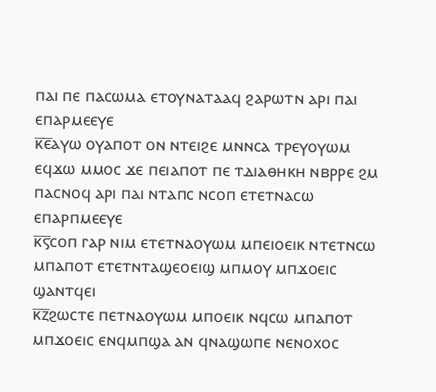ⲡⲁⲓ ⲡⲉ ⲡⲁⲥⲱⲙⲁ ⲉⲧⲟⲩⲛⲁⲧⲁⲁϥ ϩⲁⲣⲱⲧⲛ ⲁⲣⲓ ⲡⲁⲓ ⲉⲡⲁⲣⲙⲉⲉⲩⲉ
ⲕ̅ⲉ̅ⲁⲩⲱ ⲟⲩⲁⲡⲟⲧ ⲟⲛ ⲛⲧⲉⲓϩⲉ ⲙⲛⲛⲥⲁ ⲧⲣⲉⲩⲟⲩⲱⲙ ⲉϥϫⲱ ⲙⲙⲟⲥ ϫⲉ ⲡⲉⲓⲁⲡⲟⲧ ⲡⲉ ⲧⲇⲓⲁⲑⲏⲕⲏ ⲛⲃⲣⲣⲉ ϩⲙ ⲡⲁⲥⲛⲟϥ ⲁⲣⲓ ⲡⲁⲓ ⲛⲧⲁⲡⲥ ⲛⲥⲟⲡ ⲉⲧⲉⲧⲛⲁⲥⲱ ⲉⲡⲁⲣⲡⲙⲉⲉⲩⲉ
ⲕ̅ⲋ̅ⲥⲟⲡ ⲅⲁⲣ ⲛⲓⲙ ⲉⲧⲉⲧⲛⲁⲟⲩⲱⲙ ⲙⲡⲉⲓⲟⲉⲓⲕ ⲛⲧⲉⲧⲛⲥⲱ ⲙⲡⲁⲡⲟⲧ ⲉⲧⲉⲧⲛⲧⲁϣⲉⲟⲉⲓϣ ⲙⲡⲙⲟⲩ ⲙⲡϫⲟⲉⲓⲥ ϣⲁⲛⲧϥⲉⲓ
ⲕ̅ⲍ̅ϩⲱⲥⲧⲉ ⲡⲉⲧⲛⲁⲟⲩⲱⲙ ⲙⲡⲟⲉⲓⲕ ⲛϥⲥⲱ ⲙⲡⲁⲡⲟⲧ ⲙⲡϫⲟⲉⲓⲥ ⲉⲛϥⲙⲡϣⲁ ⲁⲛ ϥⲛⲁϣⲱⲡⲉ ⲛⲉⲛⲟⲭⲟⲥ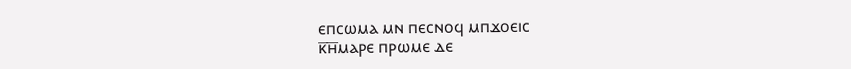ⲉⲡⲥⲱⲙⲁ ⲙⲛ ⲡⲉⲥⲛⲟϥ ⲙⲡϫⲟⲉⲓⲥ
ⲕ̅ⲏ̅ⲙⲁⲣⲉ ⲡⲣⲱⲙⲉ ⲇⲉ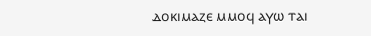ⲇⲟⲕⲓⲙⲁⲍⲉ ⲙⲙⲟϥ ⲁⲩⲱ ⲧⲁⲓ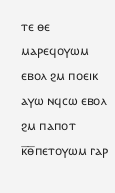ⲧⲉ ⲑⲉ ⲙⲁⲣⲉϥⲟⲩⲱⲙ ⲉⲃⲟⲗ ϩⲙ ⲡⲟⲉⲓⲕ ⲁⲩⲱ ⲛϥⲥⲱ ⲉⲃⲟⲗ ϩⲙ ⲡⲁⲡⲟⲧ
ⲕ̅ⲑ̅ⲡⲉⲧⲟⲩⲱⲙ ⲅⲁⲣ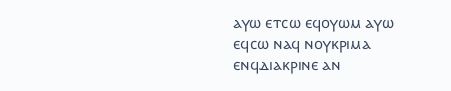ⲁⲩⲱ ⲉⲧⲥⲱ ⲉϥⲟⲩⲱⲙ ⲁⲩⲱ ⲉϥⲥⲱ ⲛⲁϥ ⲛⲟⲩⲕⲣⲓⲙⲁ ⲉⲛϥⲇⲓⲁⲕⲣⲓⲛⲉ ⲁⲛ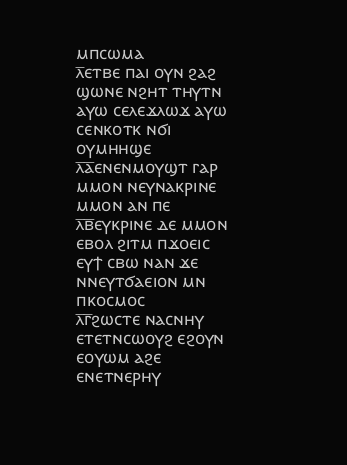ⲙⲡⲥⲱⲙⲁ
ⲗ̅ⲉⲧⲃⲉ ⲡⲁⲓ ⲟⲩⲛ ϩⲁϩ ϣⲱⲛⲉ ⲛϩⲏⲧ ⲧⲏⲩⲧⲛ ⲁⲩⲱ ⲥⲉⲗⲉϫⲗⲱϫ ⲁⲩⲱ ⲥⲉⲛⲕⲟⲧⲕ ⲛϭⲓ ⲟⲩⲙⲏⲏϣⲉ
ⲗ̅ⲁ̅ⲉⲛⲉⲛⲙⲟⲩϣⲧ ⲅⲁⲣ ⲙⲙⲟⲛ ⲛⲉⲩⲛⲁⲕⲣⲓⲛⲉ ⲙⲙⲟⲛ ⲁⲛ ⲡⲉ
ⲗ̅ⲃ̅ⲉⲩⲕⲣⲓⲛⲉ ⲇⲉ ⲙⲙⲟⲛ ⲉⲃⲟⲗ ϩⲓⲧⲙ ⲡϫⲟⲉⲓⲥ ⲉⲩϯ ⲥⲃⲱ ⲛⲁⲛ ϫⲉ ⲛⲛⲉⲩⲧϭⲁⲉⲓⲟⲛ ⲙⲛ ⲡⲕⲟⲥⲙⲟⲥ
ⲗ̅ⲅ̅ϩⲱⲥⲧⲉ ⲛⲁⲥⲛⲏⲩ ⲉⲧⲉⲧⲛⲥⲱⲟⲩϩ ⲉϩⲟⲩⲛ ⲉⲟⲩⲱⲙ ⲁϩⲉ ⲉⲛⲉⲧⲛⲉⲣⲏⲩ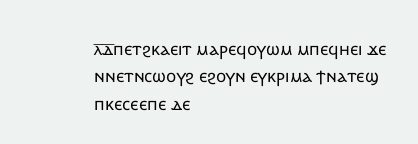ⲗ̅ⲇ̅ⲡⲉⲧϩⲕⲁⲉⲓⲧ ⲙⲁⲣⲉϥⲟⲩⲱⲙ ⲙⲡⲉϥⲏⲉⲓ ϫⲉ ⲛⲛⲉⲧⲛⲥⲱⲟⲩϩ ⲉϩⲟⲩⲛ ⲉⲩⲕⲣⲓⲙⲁ ϯⲛⲁⲧⲉϣ ⲡⲕⲉⲥⲉⲉⲡⲉ ⲇⲉ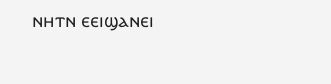ⲛⲏⲧⲛ ⲉⲉⲓϣⲁⲛⲉⲓ